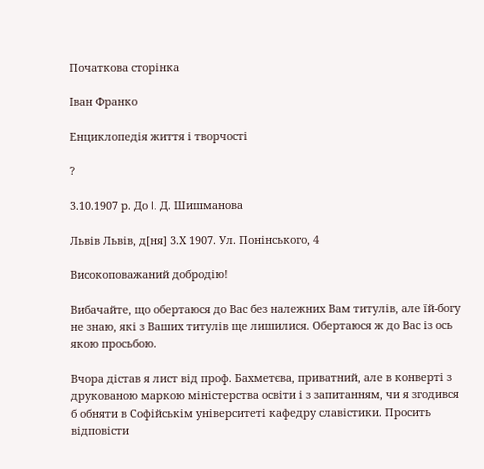Початкова сторінка

Іван Франко

Енциклопедія життя і творчості

?

3.10.1907 р. До I. Д. Шишманова

Львів Львів, д[ня] 3.Х 1907. Ул. Понінського, 4

Високоповажаний добродію!

Вибачайте, що обертаюся до Вас без належних Вам титулів, але їй-богу не знаю, які з Ваших титулів ще лишилися. Обертаюся ж до Вас із ось якою просьбою.

Вчора дістав я лист від проф. Бахметєва, приватний, але в конверті з друкованою маркою міністерства освіти і з запитанням, чи я згодився б обняти в Софійськім університеті кафедру славістики. Просить відповісти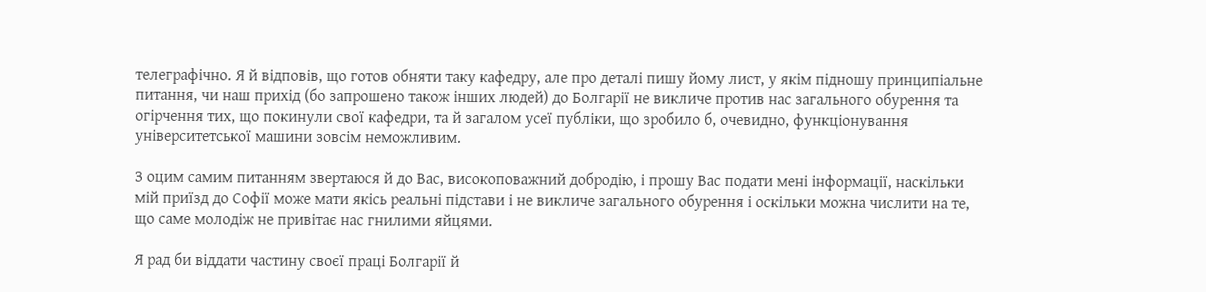телеграфічно. Я й відповів, що готов обняти таку кафедру, але про деталі пишу йому лист, у якім підношу принципіальне питання, чи наш прихід (бо запрошено також інших людей) до Болгарії не викличе против нас загального обурення та огірчення тих, що покинули свої кафедри, та й загалом усеї публіки, що зробило б, очевидно, функціонування університетської машини зовсім неможливим.

З оцим самим питанням звертаюся й до Вас, високоповажний добродію, і прошу Вас подати мені інформації, наскільки мій приїзд до Софії може мати якісь реальні підстави і не викличе загального обурення і оскільки можна числити на те, що саме молодіж не привітає нас гнилими яйцями.

Я рад би віддати частину своєї праці Болгарії й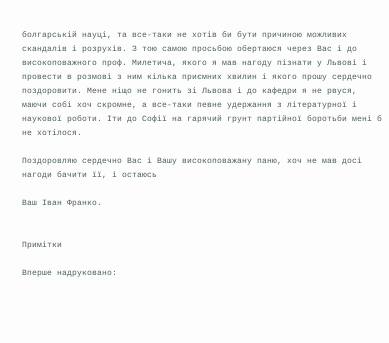болгарській науці, та все-таки не хотів би бути причиною можливих скандалів і розрухів. З тою самою просьбою обертаюся через Вас і до високоповажного проф. Милетича, якого я мав нагоду пізнати у Львові і провести в розмові з ним кілька приємних хвилин і якого прошу сердечно поздоровити. Мене ніщо не гонить зі Львова і до кафедри я не рвуся, маючи собі хоч скромне, а все-таки певне удержання з літературної і наукової роботи. Іти до Софії на гарячий грунт партійної боротьби мені б не хотілося.

Поздоровляю сердечно Вас і Вашу високоповажану паню, хоч не мав досі нагоди бачити її, і остаюсь

Ваш Іван Франко.


Примітки

Вперше надруковано: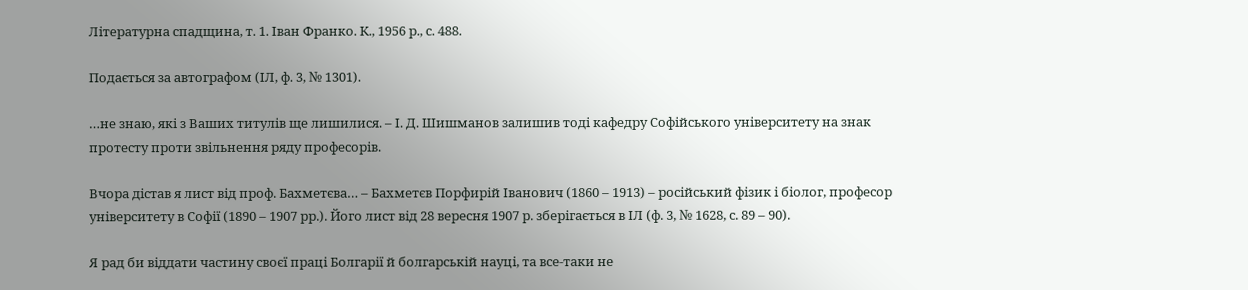Літературна спадщина, т. 1. Іван Франко. К., 1956 р., с. 488.

Подається за автографом (ІЛ, ф. 3, № 1301).

…не знаю, які з Ваших титулів ще лишилися. – І. Д. Шишманов залишив тоді кафедру Софійського університету на знак протесту проти звільнення ряду професорів.

Вчора дістав я лист від проф. Бахметєва… – Бахметєв Порфирій Іванович (1860 – 1913) – російський фізик і біолог, професор університету в Софії (1890 – 1907 рр.). Його лист від 28 вересня 1907 р. зберігається в ІЛ (ф. 3, № 1628, с. 89 – 90).

Я рад би віддати частину своєї праці Болгарії й болгарській науці, та все-таки не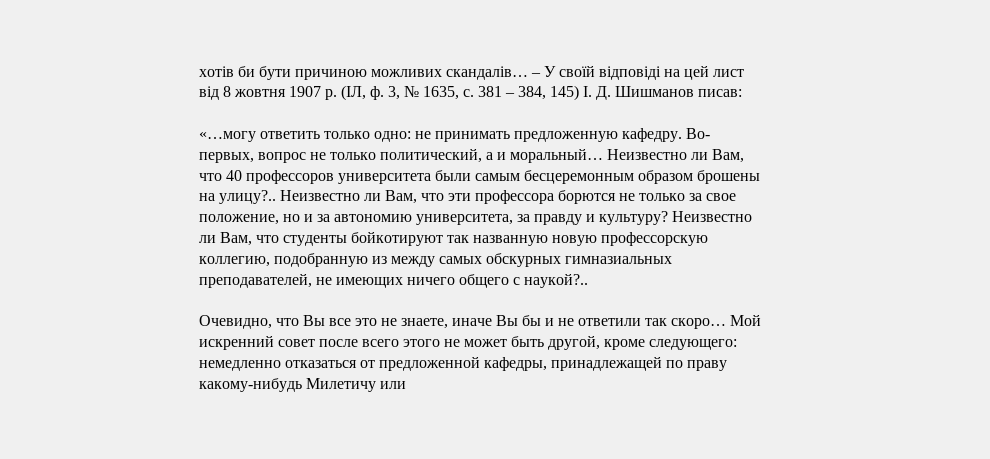хотів би бути причиною можливих скандалів… – У своїй відповіді на цей лист від 8 жовтня 1907 р. (ІЛ, ф. 3, № 1635, с. 381 – 384, 145) І. Д. Шишманов писав:

«…могу ответить только одно: не принимать предложенную кафедру. Во-первых, вопрос не только политический, а и моральный… Неизвестно ли Вам, что 40 профессоров университета были самым бесцеремонным образом брошены на улицу?.. Неизвестно ли Вам, что эти профессора борются не только за свое положение, но и за автономию университета, за правду и культуру? Неизвестно ли Вам, что студенты бойкотируют так названную новую профессорскую коллегию, подобранную из между самых обскурных гимназиальных преподавателей, не имеющих ничего общего с наукой?..

Очевидно, что Вы все это не знаете, иначе Вы бы и не ответили так скоро… Мой искренний совет после всего этого не может быть другой, кроме следующего: немедленно отказаться от предложенной кафедры, принадлежащей по праву какому-нибудь Милетичу или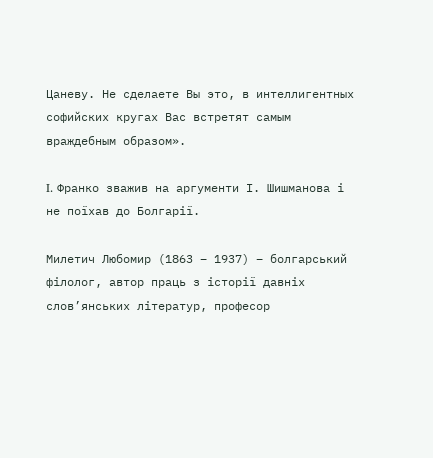Цаневу. Не сделаете Вы это, в интеллигентных софийских кругах Вас встретят самым враждебным образом».

I. Франко зважив на аргументи І. Шишманова і не поїхав до Болгарії.

Милетич Любомир (1863 – 1937) – болгарський філолог, автор праць з історії давніх слов’янських літератур, професор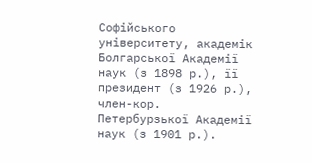Софійського університету, академік Болгарської Академії наук (з 1898 р.), її президент (з 1926 р.), член-кор. Петербурзької Академії наук (з 1901 р.).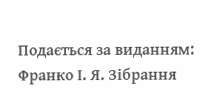Подається за виданням: Франко І. Я. Зібрання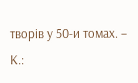творів у 50-и томах. – К.: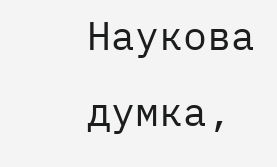Наукова думка,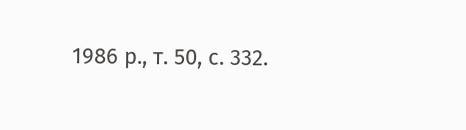1986 р., т. 50, с. 332.